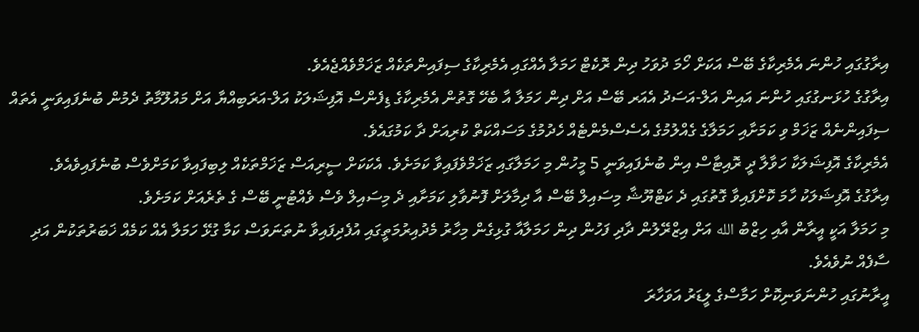އިރާގުގައި ހުންނަ އެމެރިކާގެ ބޭސް އަކަށް ހޯމަ ދުވަހު ދިން ރޮކެޓް ހަމަލާ އެއްގައި އެމެރިކާގެ ސިފައިންތަކެއް ޒަޚަމްވެއްޖެއެވެ.
އިރާގުގެ ހުޅަނގުގައި ހުންނަ އައިން އަލް-އަސަދު އެއަރ ބޭސް އަށް ދިން ހަމަލާ އާ ބެހޭ ގޮތުން އެމެރިކާގެ ޑިފެންސް އޮފިޝަލަކު އަލް-އަރަބިއްޔާ އަށް މައުލޫމާތު ދެމުން ބުނެފައިވަނީ އެތައް ސިފައިންނެއް ޒަޚަމް ވި ކަމަށާއި ހަމަލާގެ ގެއްލުމުގެ އެސެސްމެންޓެއް ހެދުމުގެ މަސައްކަތް ކުރިއަށް ދާ ކަމުގައެވެ.
އެމެރިކާގެ އޮފިޝަލަކާ ހަވާލާ ދީ ރޮއިޓާސް އިން ބުނެފައިވަނީ 5 މީހުން މި ހަމަލާގައި ޒަޚަމްވެފައިވާ ކަމަށެވެ. އެކަކަށް ސީރިއަސް ޒަޚަމްތަކެއް ލިބިފައިވާ ކަމަށްވެސް ބުނެފައިވެއެވެ.
އިރާގުގެ އޮފިޝަލަކު ހާމަ ކޮށްފައިވާ ގޮތުގައި ދެ ކަޓްޔޫޝާ މިސައިލް ބޭސް އާ ދިމާލަށް ފޮނުވާލި ކަމަށާއި ދެ މިސައިލް ވެސް ވެއްޓުނީ ބޭސް ގެ ތެރެއަށް ކަމަށެވެ.
މި ހަމަލާ އަކީ އީރާން އާއި ހިޒްބު الله އަށް އިޒްރޭލުން ދާދި ފަހުން ދިން ހަމަލާއާ ގުޅިގެން މިހާރު މެދުއިރުމަތީގައި އުފެދިފައިވާ ނުތަނަވަސް ކަމާ ގުޅޭ ހަމަލާ އެއް ކަމެއް ޚަބަރުތަކުން އަދި ސާފެއް ނުވެއެވެ.
އީރާނުގައި ހުންނަވަނިކޮށް ހަމާސްގެ ލީޑަރު އަވަހާރަ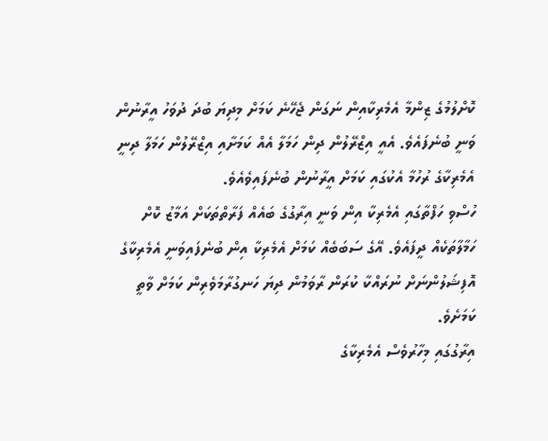ކޮށްލުމުގެ ޒިންމާ އެމެރިކާއިން ނަގަން ޖެހޭނެ ކަމަށް މިދިޔަ ބުދަ ދުވަހު އީރާނުން ވަނީ ބުނެފައެވެ. އެއީ އިޒްރޭލުން ދިން ހަމަލާ އެއް ކަމަށާއި އިޒްރޭލުން ހަމަލާ ދިނީ އެމެރިކާގެ ރުހުމާ އެކުގައި ކަމަށް އީރާނުން ބުނެފައިވެއެވެ.
ހުސްވި ހަފްތާގައި އެމެރިކާ އިން ވަނީ އިރާގުގެ ބައެއް ފަރާތްތަކަށް އަމާޒު ކޮށް ހަމާލާތަކެއް ދީފައެވެ. އޭގެ ސަބަބެއް ކަމަށް އެމެރިކާ އިން ބުނެފައިވަނީ އެމެރިކާގެ އޮފިޝަލުންނަށް ނުރައްކާ ކުރަން ރާވަމުން ދިޔަ ހަނގުރާމަވެރިން ކަމަށް ވާތީ ކަމަށެވެ.
އިރާގުގައި މިހާރުވެސް އެމެރިކާގެ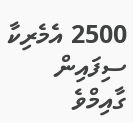2500 އެމެރިކާ ސިފައިން ގާއިމްވެ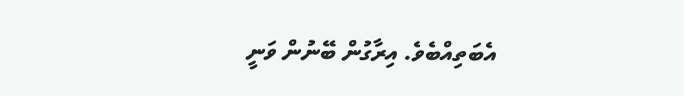އެބަތިއްބެވެ. އިރާގުން ބޭނުން ވަނީ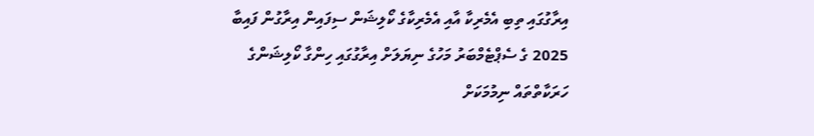އިރާގުގައި ތިބި އެމެރިކާ އާއި އެމެރިކާގެ ކޯލިޝަން ސިފައިން އިރާގުން ފައިބާ 2025 ގެ ސެޕްޓެމްބަރު މަހުގެ ނިޔަލަށް އިރާގުގައި ހިންގާ ކޯލިޝަންގެ ހަރަކާތްތައް ނިމުމަކަށް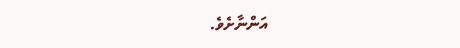އަންނާށެވެ.